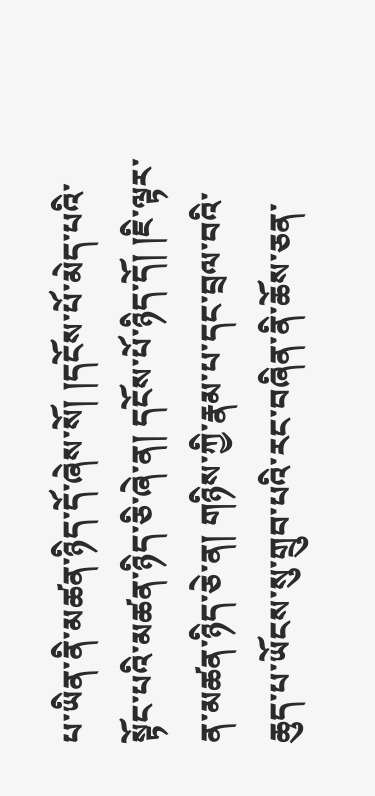པ་ཡིན་ནི་མཚན་ཉིད་དོ་ཞེས་སོ། །དངོས་པོ་མེད་པའི་སྟོང་པའི་མཚན་ཉིད་ཅི་ཞེ་ན། དངོས་པོ་ཉིད་དོ། །ཇི་ལྟར་ན་མཚན་ཉིད་ཅེ་ན། གཉིས་ཀྱི་རྣམ་པ་དང་བྲལ་བའི་ཆུད་པ་ཡོངས་སུ་གྲུབ་པའི་རང་བཞིན་ནི་ཆོས་ཅན་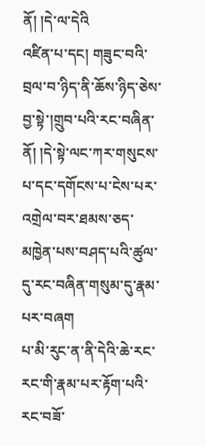ནོ། །དེ་ལ་དེའི
འཛིན་པ་དང། གཟུང་བའི་བྲལ་བ་ཉིད་ནི་ཆོས་ཉིད་ཅེས་བྱ་སྟེ་།གྲུབ་པའི་རང་བཞིན་ནོ། །དེ་སྟེ་ལང་ཀར་གསུངས་པ་དང་དགོངས་པ་ངེས་པར་འགྲེལ་བར་ཐམས་ཅད་མཁྱེན་པས་བཤད་པའི་ཚུལ་དུ་རང་བཞིན་གསུམ་དུ་རྣམ་པར་བཞག
པ་མི་རུང་ན་ནི་དེའི་ཆེ་རང་རང་གི་རྣམ་པར་རྟོག་པའི་རང་བཟོ་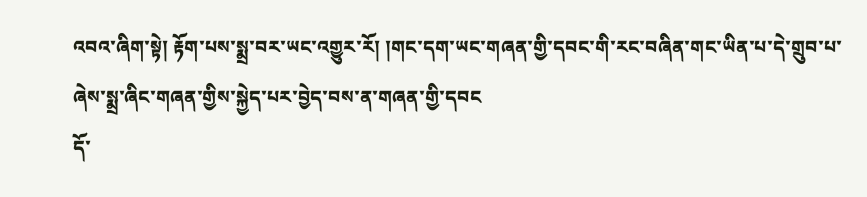འབའ་ཞིག་སྟེ། རྟོག་པས་སྨྲ་བར་ཡང་འགྱུར་རོ། །གང་དག་ཡང་གཞན་གྱི་དབང་གི་རང་བཞིན་གང་ཡིན་པ་དེ་གྲུབ་པ་ཞེས་སྨྲ་ཞིང་གཞན་གྱིས་སྐྱེད་པར་བྱེད་བས་ན་གཞན་གྱི་དབང
དོ་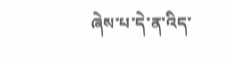ཞེས་པ་དེ་ན་འིད་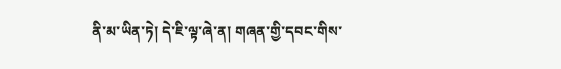ནི་མ་ཡིན་ཏེ། དེ་ཇི་ལྟ་ཞེ་ན། གཞན་གྱི་དབང་གིས་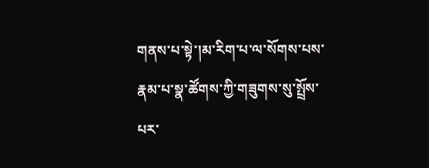གནས་པ་སྟེ་།མ་རིག་པ་ལ་སོགས་པས་རྣམ་པ་སྣ་ཚོགས་ཀྱི་གཟུགས་སུ་སྤྲོས་པར་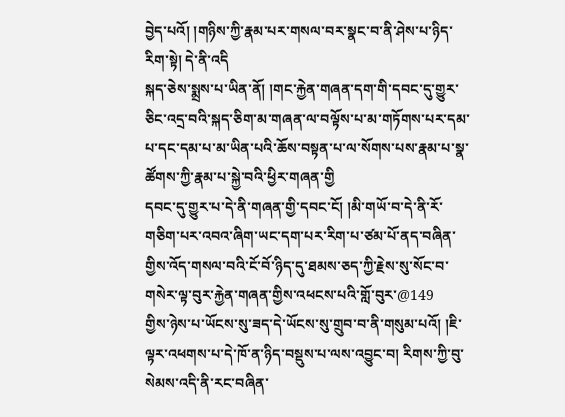བྱེད་པའོ། །གཉིས་ཀྱི་རྣམ་པར་གསལ་བར་སྣང་བ་ནི་ཤེས་པ་ཉིད་རིག་སྟེ། དེ་ནི་འདི
སྐད་ཅེས་སྨྲས་པ་ཡིན་ནོ། །གང་རྐྱེན་གཞན་དག་གི་དབང་དུ་གྱུར་ཅིང་འདྲ་བའི་སྐད་ཅིག་མ་གཞན་ལ་བལྟོས་པ་མ་གཏོགས་པར་དམ་པ་དང་དམ་པ་མ་ཡིན་པའི་ཆོས་བསྟན་པ་ལ་སོགས་པས་རྣམ་པ་སྣ་ཚོགས་ཀྱི་རྣམ་པ་སྐྱེ་བའི་ཕྱིར་གཞན་གྱི
དབང་དུ་གྱུར་པ་དེ་ནི་གཞན་གྱི་དབང་ངོ། །མི་གཡོ་བ་དེ་ནི་རོ་གཅིག་པར་འབའ་ཞིག་ཡང་དག་པར་རིག་པ་ཙམ་པོ་ནད་བཞིན་གྱིས་འོད་གསལ་བའི་ངོ་བོ་ཉིད་དུ་ཐམས་ཅད་ཀྱི་རྗེས་སུ་སོང་བ་གསེར་ལྟ་བུར་རྐྱེན་གཞན་གྱིས་འཕངས་པའི་གློ་བུར་@149
གྱིས་ཉེས་པ་ཡོངས་སུ་ཟད་དེ་ཡོངས་སུ་གྲུབ་བ་ནི་གསུམ་པའོ། །ཇི་ལྟར་འཕགས་པ་དེ་ཁོ་ན་ཉིད་བསྡུས་པ་ལས་འབྱུང་བ། རིགས་ཀྱི་བུ་སེམས་འདི་ནི་རང་བཞིན་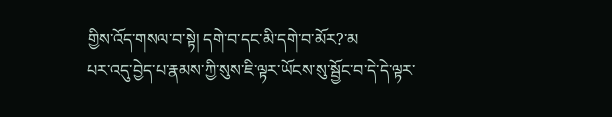གྱིས་འོད་གསལ་བ་སྟེ། དགེ་བ་དང་མི་དགེ་བ་མོར?་མ
པར་འདུ་བྱེད་པ་རྣམས་ཀྱི་སུས་ཇི་ལྟར་ཡོངས་སུ་སྦྱོང་བ་དེ་དེ་ལྟར་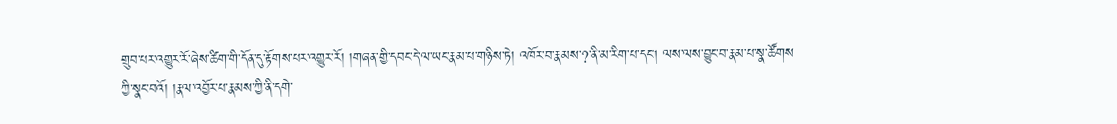གྲུབ་པར་འགྱུར་རོ་ཞེས་ཚིག་གི་དོན་དུ་རྟོགས་པར་འགྱུར་རོ། །གཞན་གྱི་དབང་དེ་ལ་ཡང་རྣམ་པ་གཉིས་ཏེ། འཁོར་བ་རྣམས་?་ནི་མ་རིག་པ་དང། ལས་ལས་བྱུང་བ་རྣམ་པ་སྣ་ཚོགས
ཀྱི་སྣང་བའོ། །རྣལ་འབྱོར་པ་རྣམས་ཀྱི་ནི་དགེ་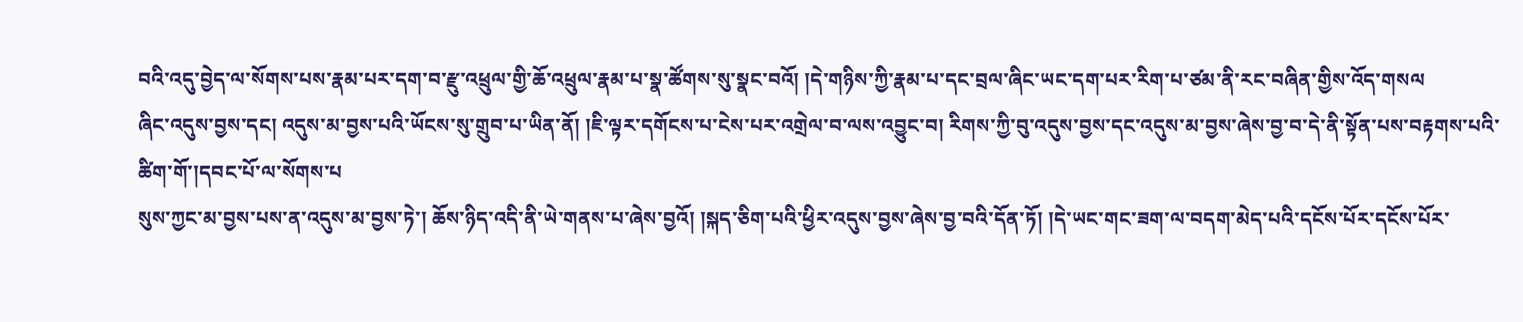བའི་འདུ་བྱེད་ལ་སོགས་པས་རྣམ་པར་དག་བ་རྫུ་འཕྲུལ་གྱི་ཆོ་འཕྲུལ་རྣམ་པ་སྣ་ཚོགས་སུ་སྣང་བའོ། །དེ་གཉིས་ཀྱི་རྣམ་པ་དང་བྲལ་ཞིང་ཡང་དག་པར་རིག་པ་ཙམ་ནི་རང་བཞིན་གྱིས་འོད་གསལ
ཞིང་འདུས་བྱས་དང། འདུས་མ་བྱས་པའི་ཡོངས་སུ་གྲུབ་པ་ཡིན་ནོ། །ཇི་ལྟར་དགོངས་པ་ངེས་པར་འགྲེལ་བ་ལས་འབྱུང་བ། རིགས་ཀྱི་བུ་འདུས་བྱས་དང་འདུས་མ་བྱས་ཞེས་བྱ་བ་དེ་ནི་སྟོན་པས་བརྟགས་པའི་ཚིག་གོ་།དབང་པོ་ལ་སོགས་པ
སུས་ཀྱང་མ་བྱས་པས་ན་འདུས་མ་བྱས་ཏེ་། ཆོས་ཉིད་འདི་ནི་ཡེ་གནས་པ་ཞེས་བྱའོ། །སྐད་ཅིག་པའི་ཕྱིར་འདུས་བྱས་ཞེས་བྱ་བའི་དོན་ཏོ། །དེ་ཡང་གང་ཟག་ལ་བདག་མེད་པའི་དངོས་པོར་དངོས་པོར་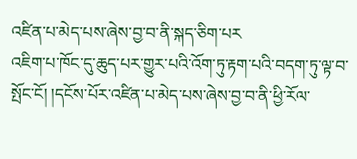འཛིན་པ་མེད་པས་ཞེས་བྱ་བ་ནི་སྐད་ཅིག་པར
འཇིག་པ་ཁོང་དུ་ཆུད་པར་གྱུར་པའི་འོག་ཏུ་རྟག་པའི་བདག་ཏུ་ལྟ་བ་སྤོང་ངོ། །དངོས་པོར་འཛིན་པ་མེད་པས་ཞེས་བྱ་བ་ནི་ཕྱི་རོལ་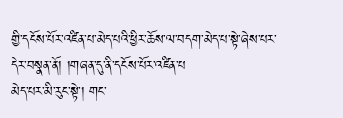གྱི་དངོས་པོར་འཛིན་པ་མེད་པའི་ཕྱིར་ཆོས་ལ་བདག་མེད་པ་སྟེ་ཞེས་པར་དེར་བསྣན་ནོ། །གཞན་དུ་ནི་དངོས་པོར་འཛིན་པ
མེད་པར་མི་རུང་སྟེ་། གང་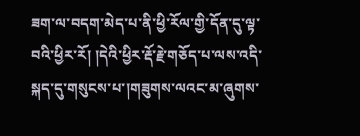ཟག་ལ་བདག་མེད་པ་ནི་ཕྱི་རོལ་གྱི་དོན་དུ་ལྟ་བའི་ཕྱིར་རོ། །དེའི་ཕྱིར་རྡོ་རྗེ་གཅོད་པ་ལས་འདི་སྐད་དུ་གསུངས་པ་།གཟུགས་ལའང་མ་ཞུགས་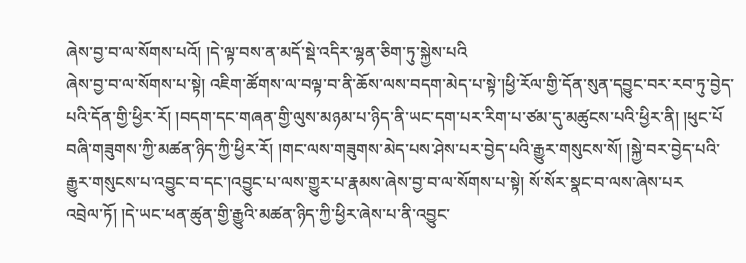ཞེས་བྱ་བ་ལ་སོགས་པའོ། །དེ་ལྟ་བས་ན་མདོ་སྡེ་འདིར་ལྷན་ཅིག་ཏུ་སྐྱེས་པའི
ཞེས་བྱ་བ་ལ་སོགས་པ་སྟེ། འཇིག་ཚོགས་ལ་བལྟ་བ་ནི་ཆོས་ལས་བདག་མེད་པ་སྟེ་།ཕྱི་རོལ་གྱི་དོན་སུན་དབྱུང་བར་རབ་ཏུ་བྱེད་པའི་དོན་གྱི་ཕྱིར་རོ། །བདག་དང་གཞན་གྱི་ལུས་མཉམ་པ་ཉིད་ནི་ཡང་དག་པར་རིག་པ་ཙམ་དུ་མཚུངས་པའི་ཕྱིར་ནི། །ཕུང་པོ
བཞི་གཟུགས་ཀྱི་མཚན་ཉིད་ཀྱི་ཕྱིར་རོ། །གང་ལས་གཟུགས་མེད་པས་ཤེས་པར་བྱེད་པའི་རྒྱུར་གསུངས་སོ། །སྐྱེ་བར་བྱེད་པའི་རྒྱུར་གསུངས་པ་འབྱུང་བ་དང་།འབྱུང་པ་ལས་གྱུར་པ་རྣམས་ཞེས་བྱ་བ་ལ་སོགས་པ་སྟེ། སོ་སོར་སྣང་བ་ལས་ཞེས་པར
འབྲེལ་ཏོ། །དེ་ཡང་ཕན་ཚུན་གྱི་རྒྱུའི་མཚན་ཉིད་ཀྱི་ཕྱིར་ཞེས་པ་ནི་འབྱུང་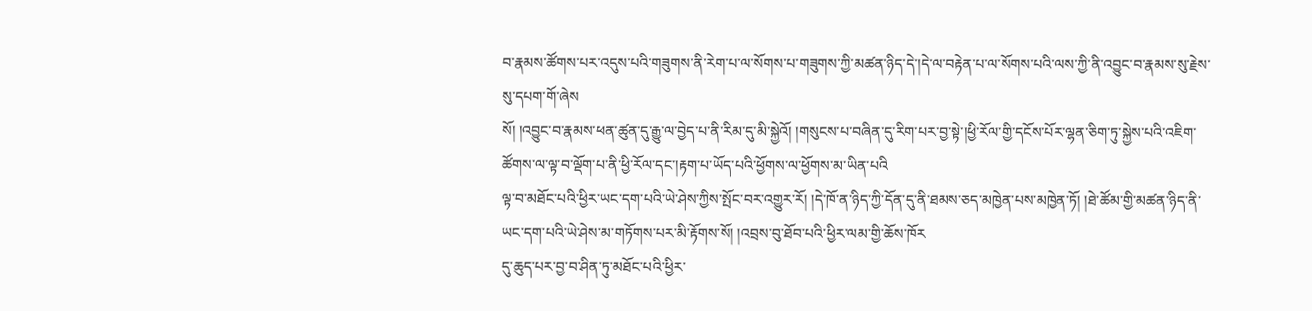བ་རྣམས་ཚོགས་པར་འདུས་པའི་གཟུགས་ནི་རེག་པ་ལ་སོགས་པ་གཟུགས་ཀྱི་མཚན་ཉིད་དེ་།དེ་ལ་བརྟེན་པ་ལ་སོགས་པའི་ལས་ཀྱི་ནི་འབྱུང་བ་རྣམས་སུ་རྗེས་སུ་དཔག་གོ་ཞེས
སོ། །འབྱུང་བ་རྣམས་ཕན་ཚུན་དུ་རྒྱུ་ལ་བྱེད་པ་ནི་རིམ་དུ་མི་སྐྱེའོ། །གསུངས་པ་བཞིན་དུ་རིག་པར་བྱ་སྟེ་།ཕྱི་རོལ་གྱི་དངོས་པོར་ལྷན་ཅིག་ཏུ་སྐྱེས་པའི་འཇིག་ཚོགས་ལ་ལྟ་བ་ལྡོག་པ་ནི་ཕྱི་རོལ་དང་།རྟག་པ་ཡོད་པའི་ཕྱོགས་ལ་ཕྱོགས་མ་ཡིན་པའི
ལྟ་བ་མཐོང་པའི་ཕྱིར་ཡང་དག་པའི་ཡེ་ཤེས་ཀྱིས་སྤོང་བར་འགྱུར་རོ། །དེ་ཁོ་ན་ཉིད་ཀྱི་དོན་དུ་ནི་ཐམས་ཅད་མཁྱེན་པས་མཁྱེན་ཏོ། །ཐེ་ཚོམ་གྱི་མཚན་ཉིད་ནི་ཡང་དག་པའི་ཡེ་ཤེས་མ་གཏོགས་པར་མི་རྟོགས་སོ། །འབྲས་བུ་ཐོབ་པའི་ཕྱིར་ལམ་གྱི་ཆོས་ཁོར
དུ་ཆུད་པར་བྱ་བ་ཤིན་ཏུ་མཐོང་པའི་ཕྱིར་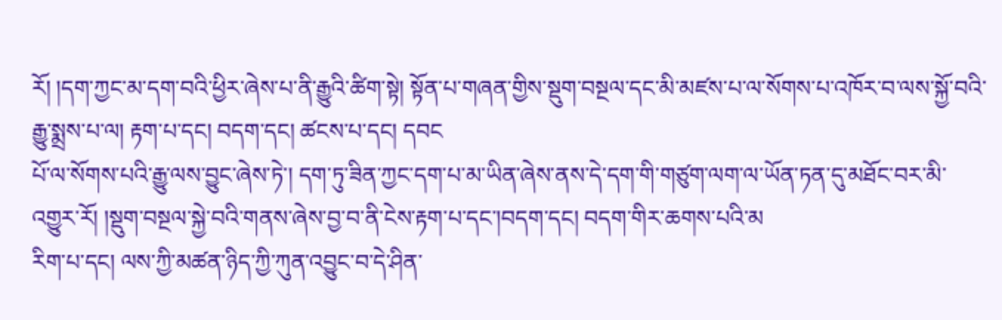རོ། །དག་ཀྱང་མ་དག་བའི་ཕྱིར་ཞེས་པ་ནི་རྒྱུའི་ཚིག་སྟེ། སྟོན་པ་གཞན་གྱིས་སྡུག་བསྔལ་དང་མི་མཛས་པ་ལ་སོགས་པ་འཁོར་བ་ལས་སྐྱོ་བའི་རྒྱུ་སྨྲས་པ་ལ། རྟག་པ་དང། བདག་དང། ཚངས་པ་དང། དབང
པོ་ལ་སོགས་པའི་རྒྱུ་ལས་བྱུང་ཞེས་ཏེ་། དག་ཏུ་ཟིན་ཀྱང་དག་པ་མ་ཡིན་ཞེས་ནས་དེ་དག་གི་གཙུག་ལག་ལ་ཡོན་ཏན་དུ་མཐོང་བར་མི་འགྱུར་རོ། །སྡུག་བསྔལ་སྐྱེ་བའི་གནས་ཞེས་བྱ་བ་ནི་ངེས་རྟག་པ་དང་།བདག་དང། བདག་གིར་ཆགས་པའི་མ
རིག་པ་དང། ལས་ཀྱི་མཚན་ཉིད་ཀྱི་ཀུན་འབྱུང་བ་དེ་ཤིན་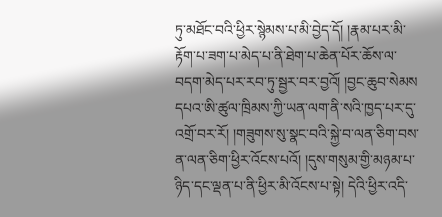ཏུ་མཐོང་བའི་ཕྱིར་སྙེམས་པ་མི་བྱེད་དོ། །རྣམ་པར་མི་རྟོག་པ་ཟག་པ་མེད་པ་ནི་ཐེག་པ་ཆེན་པོར་ཆོས་ལ་བདག་མེད་པར་རབ་ཏུ་སྦྱར་བར་བྱའོ། །བྱང་ཆུབ་སེམས
དཔའ་ཨི་ཚུལ་ཁྲིམས་ཀྱི་ཡན་ལག་ནི་སའི་ཁྱད་པར་དུ་འགྲོ་བར་རོ། །གཟུགས་སུ་སྣང་བའི་སྐྱེ་བ་ལན་ཅིག་བས་ན་ལན་ཅིག་ཕྱིར་འོངས་པའོ། །དུས་གསུམ་གྱི་མཉམ་པ་ཉིད་དང་ལྡན་པ་ནི་ཕྱིར་མི་འོངས་པ་སྟེ། དེའི་ཕྱིར་འདི་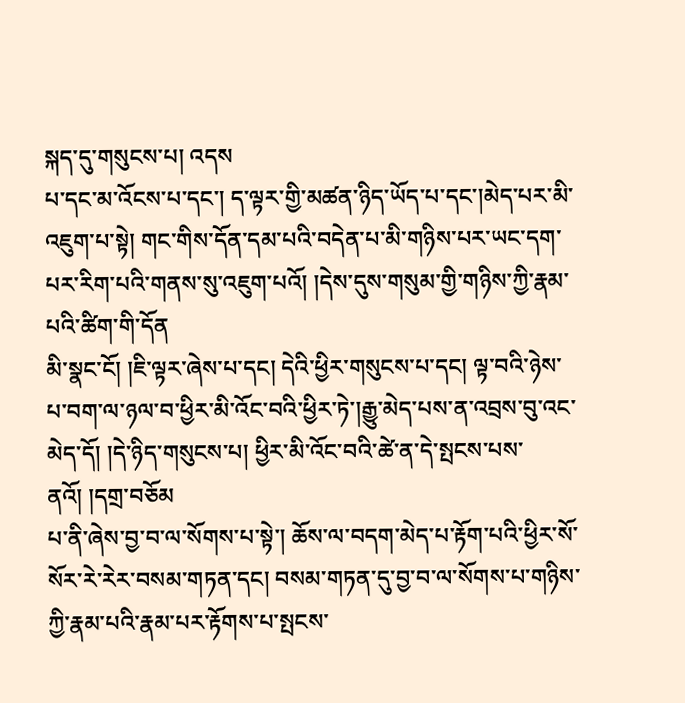སྐད་དུ་གསུངས་པ། འདས
པ་དང་མ་འོངས་པ་དང་། ད་ལྟར་གྱི་མཚན་ཉིད་ཡོད་པ་དང་།མེད་པར་མི་འཇུག་པ་སྟེ། གང་གིས་དོན་དམ་པའི་བདེན་པ་མི་གཉིས་པར་ཡང་དག་པར་རིག་པའི་གནས་སུ་འཇུག་པའོ། །དེས་དུས་གསུམ་གྱི་གཉིས་ཀྱི་རྣམ་པའི་ཚིག་གི་དོན
མི་སྣང་ངོ། །ཇི་ལྟར་ཞེས་པ་དང། དེའི་ཕྱིར་གསུངས་པ་དང། ལྟ་བའི་ཉེས་པ་བག་ལ་ཉལ་བ་ཕྱིར་མི་འོང་བའི་ཕྱིར་ཏེ་།རྒྱུ་མེད་པས་ན་འབྲས་བུ་འང་མེད་དོ། །དེ་ཉིད་གསུངས་པ། ཕྱིར་མི་འོང་བའི་ཚེ་ན་དེ་སྤངས་པས་ནའོ། །དགྲ་བཅོམ
པ་ནི་ཞེས་བྱ་བ་ལ་སོགས་པ་སྟེ་། ཆོས་ལ་བདག་མེད་པ་རྟོག་པའི་ཕྱིར་སོ་སོར་རེ་རེར་བསམ་གཏན་དང། བསམ་གཏན་དུ་བྱ་བ་ལ་སོགས་པ་གཉིས་ཀྱི་རྣམ་པའི་རྣམ་པར་རྟོགས་པ་སྤངས་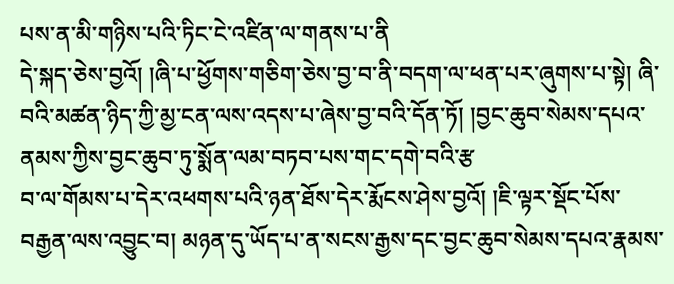པས་ན་མི་གཉིས་པའི་ཏིང་ངེ་འཛིན་ལ་གནས་པ་ནི
དེ་སྐད་ཅེས་བྱའོ། །ཞི་པ་ཕྱོགས་གཅིག་ཅེས་བྱ་བ་ནི་བདག་ལ་ཕན་པར་ཞུགས་པ་སྟེ། ཞི་བའི་མཚན་ཉིད་ཀྱི་མྱ་ངན་ལས་འདས་པ་ཞེས་བྱ་བའི་དོན་ཏོ། །བྱང་ཆུབ་སེམས་དཔའ་ནམས་ཀྱིས་བྱང་ཆུབ་ཏུ་སྨོན་ལམ་བཏབ་པས་གང་དགེ་བའི་རྩ
བ་ལ་གོམས་པ་དེར་འཕགས་པའི་ཉན་ཐོས་དེར་རྨོངས་ཤེས་བྱའོ། །ཇི་ལྟར་སྡོང་པོས་བརྒྱན་ལས་འབྱུང་བ། མཉན་དུ་ཡོད་པ་ན་སངས་རྒྱས་དང་བྱང་ཆུབ་སེམས་དཔའ་རྣམས་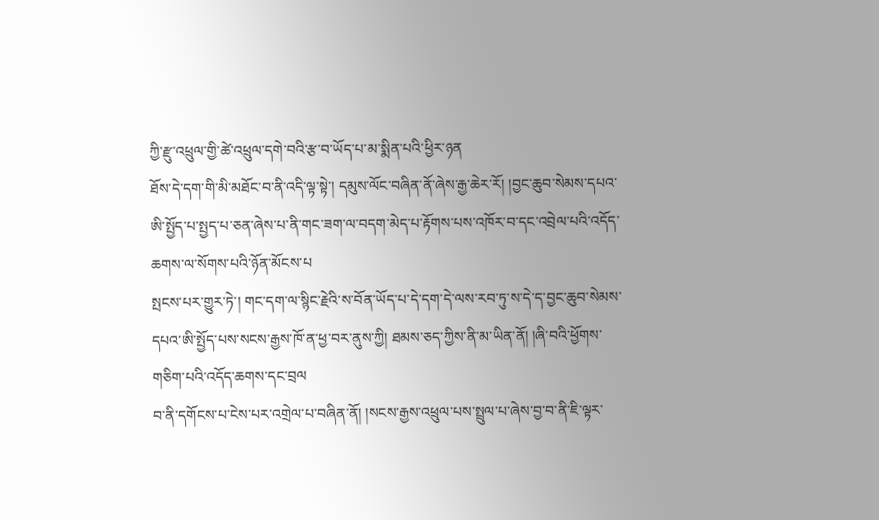ཀྱི་རྫུ་འཕྲུལ་གྱི་ཚེ་འཕྲུལ་དགེ་བའི་རྩ་བ་ཡོད་པ་མ་སྨིན་པའི་ཕྱིར་ཉན
ཐོས་དེ་དག་གི་མི་མཐོང་བ་ནི་འདི་ལྟ་སྟེ་། དམུས་ལོང་བཞིན་ནོ་ཞེས་རྒྱ་ཆེར་རོ། །བྱང་ཆུབ་སེམས་དཔའ་ཨི་སྤྱོད་པ་སྤྱད་པ་ཅན་ཞེས་པ་ནི་གང་ཟག་ལ་བདག་མེད་པ་རྟོགས་པས་འཁོར་བ་དང་འབྲེལ་པའི་འདོད་ཆགས་ལ་སོགས་པའི་ཉོན་མོངས་པ
སྤངས་པར་གྱུར་ཏེ་། གང་དག་ལ་སྙིང་རྗེའི་ས་བོན་ཡོད་པ་དེ་དག་དེ་ལས་རབ་ཏུ་ས་དེ་ད་བྱང་ཆུབ་སེམས་དཔའ་ཨི་སྤྱོད་པས་སངས་རྒྱས་ཁོ་ན་ཕྱ་བར་ནུས་ཀྱི། ཐམས་ཅད་ཀྱིས་ནི་མ་ཡིན་ནོ། །ཞི་བའི་ཕྱོགས་གཅིག་པའི་འདོད་ཆགས་དང་བྲལ
བ་ནི་དགོངས་པ་ངེས་པར་འགྲེལ་པ་བཞིན་ནོ། །སངས་རྒྱས་འཕྲུལ་པས་སྤྲུལ་པ་ཞེས་བྱ་བ་ནི་ཇི་ལྟར་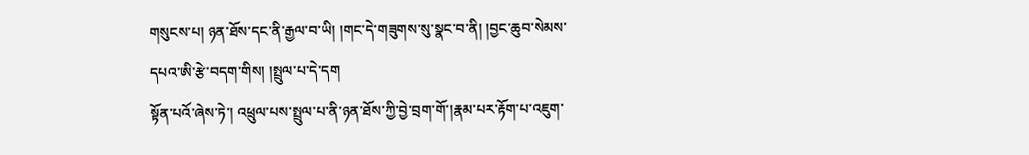གསུངས་པ། ཉན་ཐོས་དང་ནི་རྒྱལ་བ་ཡི། །གང་དེ་གཟུགས་སུ་སྣང་བ་ནི། །བྱང་ཆུབ་སེམས་དཔའ་ཨི་རྩེ་བདག་གིས། །སྤྲུལ་པ་དེ་དག
སྟོན་པའོ་ཞེས་ཏེ་། འཕྲུལ་པས་སྤྲུལ་པ་ནི་ཉན་ཐོས་ཀྱི་བྱེ་བྲག་གོ་།རྣམ་པར་རྟོག་པ་འཇུག་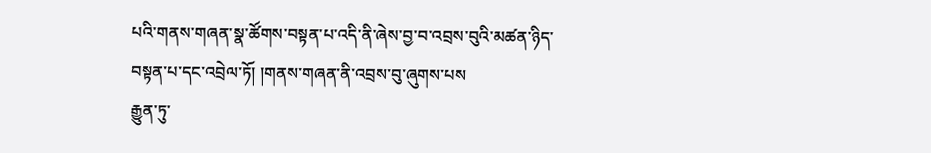པའི་གནས་གཞན་སྣ་ཚོགས་བསྟན་པ་འདི་ནི་ཞེས་བྱ་བ་འབྲས་བུའི་མཚན་ཉིད་བསྟན་པ་དང་འབྲེལ་ཏོ། །གནས་གཞན་ནི་འབྲས་བུ་ཞུགས་པས
རྒྱུན་ཏུ་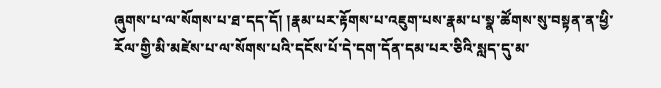ཞུགས་པ་ལ་སོགས་པ་ཐ་དད་དོ། །རྣམ་པར་རྟོགས་པ་འཇུག་པས་རྣམ་པ་སྣ་ཚོགས་སུ་བསྟན་ན་ཕྱི་རོལ་གྱི་མི་མཛེས་པ་ལ་སོགས་པའི་དངོས་པོ་དེ་དག་དོན་དམ་པར་ཅིའི་སླད་དུ་མ་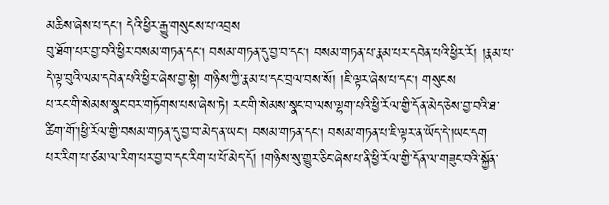མཆིས་ཞེས་པ་དང། དེའི་ཕྱིར་རྒྱུ་གསུངས་པ་འབྲས
བུ་ཐོག་པར་བྱ་བའི་ཕྱིར་བསམ་གཏན་དང། བསམ་གཏན་དུ་བྱ་བ་དང། བསམ་གཏན་པ་རྣམ་པར་དབེན་པའི་ཕྱིར་རོ། །རྣམ་པ་དེ་ལྟ་བུའི་ལམ་དབེན་པའི་ཕྱིར་ཞེས་བྱ་སྟེ། གཉིས་ཀྱི་རྣམ་པ་དང་བྲལ་བས་སོ། །ཇི་ལྟར་ཞེས་པ་དང། གསུངས
པ་རང་གི་སེམས་སྣང་བར་གཏོགས་པས་ཞེས་ཏེ། རང་གི་སེམས་སྣང་བ་ལས་ལྷག་པའི་ཕྱི་རོལ་གྱི་དོན་མེད་ཅེས་བྱ་བའི་ཐ་ཚིག་གོ་།ཕྱི་རོལ་གྱི་བསམ་གཏན་དུ་བྱ་བ་མེད་ན་ཡང། བསམ་གཏན་དང། བསམ་གཏན་པ་ཇི་ལྟར་ན་ཡོད་དེ་།ཡང་དག
པར་རིག་པ་ཙམ་ལ་རིག་པར་བྱ་བ་དང་རིག་པ་པོ་མེད་དོ། །གཉིས་སུ་གྱུར་ཅིང་ཞེས་པ་ནི་ཕྱི་རོལ་གྱི་དོན་ལ་གཟུང་བའི་སྐྱོན་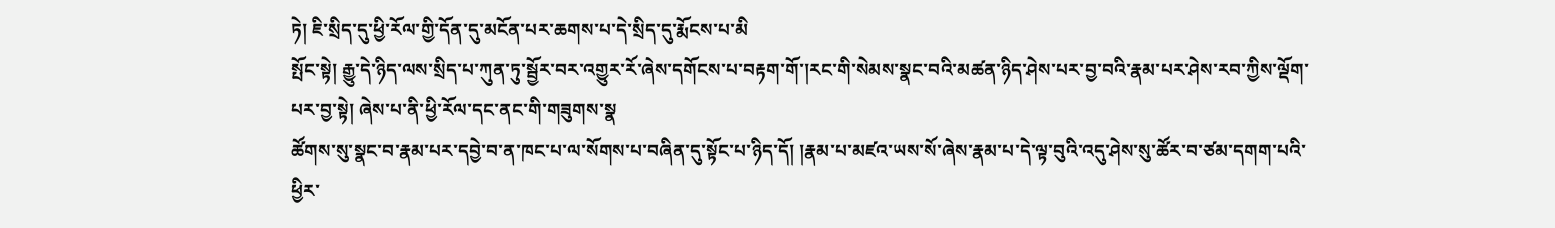ཏེ། ཇི་སྲིད་དུ་ཕྱི་རོལ་གྱི་དོན་དུ་མངོན་པར་ཆགས་པ་དེ་སྲིད་དུ་རྨོངས་པ་མི
སྤོང་སྟེ། རྒྱུ་དེ་ཉིད་ལས་སྲིད་པ་ཀུན་ཏུ་སྦྱོར་བར་འགྱུར་རོ་ཞེས་དགོངས་པ་བརྟག་གོ་།རང་གི་སེམས་སྣང་བའི་མཚན་ཉིད་ཤེས་པར་བྱ་བའི་རྣམ་པར་ཤེས་རབ་ཀྱིས་ལྡོག་པར་བྱ་སྟེ། ཞེས་པ་ནི་ཕྱི་རོལ་དང་ནང་གི་གཟུགས་སྣ
ཚོགས་སུ་སྣང་བ་རྣམ་པར་དབྱེ་བ་ན་ཁང་པ་ལ་སོགས་པ་བཞིན་དུ་སྟོང་པ་ཉིད་དོ། །རྣམ་པ་མཛའ་ཡས་སོ་ཞེས་རྣམ་པ་དེ་ལྟ་བུའི་འདུ་ཤེས་སུ་ཚོར་བ་ཙམ་དགག་པའི་ཕྱིར་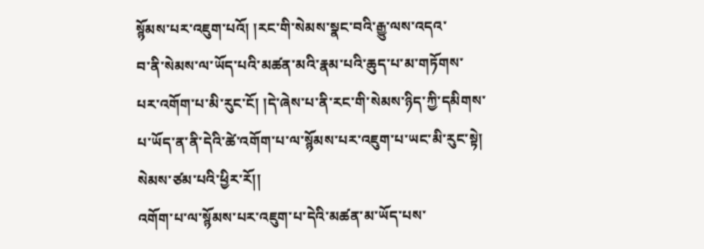སྙོམས་པར་འཇུག་པའོ། །རང་གི་སེམས་སྣང་བའི་རྒྱུ་ལས་འདའ་
བ་ནི་སེམས་ལ་ཡོད་པའི་མཚན་མའི་རྣམ་པའི་ཆུད་པ་མ་གཏོགས་པར་འགོག་པ་མི་རུང་ངོ། །དེ་ཞེས་པ་ནི་རང་གི་སེམས་ཉིད་ཀྱི་དམིགས་པ་ཡོད་ན་ནི་དེའི་ཚེ་འགོག་པ་ལ་སྙོམས་པར་འཇུག་པ་ཡང་མི་རུང་སྟེ། སེམས་ཙམ་པའི་ཕྱིར་རོ།།
འགོག་པ་ལ་སྙོམས་པར་འཇུག་པ་དེའི་མཚན་མ་ཡོད་པས་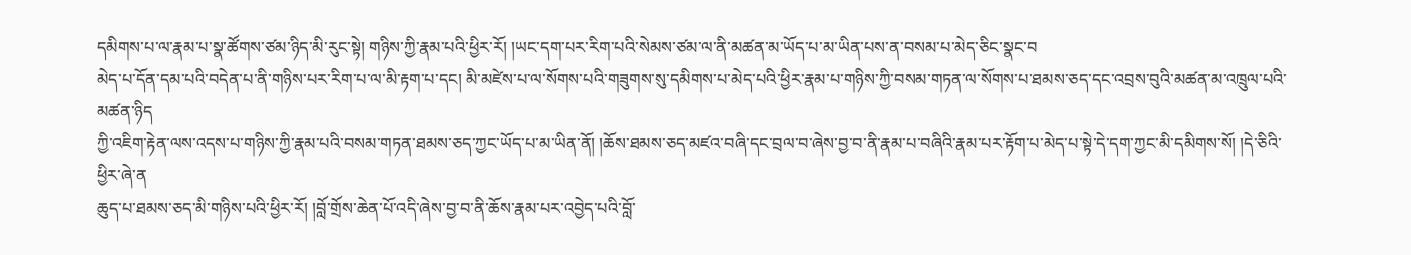དམིགས་པ་ལ་རྣམ་པ་སྣ་ཚོགས་ཙམ་ཉིད་མི་རུང་སྟེ། གཉིས་ཀྱི་རྣམ་པའི་ཕྱིར་རོ། །ཡང་དག་པར་རིག་པའི་སེམས་ཙམ་ལ་ནི་མཚན་མ་ཡོད་པ་མ་ཡིན་པས་ན་བསམ་པ་མེད་ཅིང་སྣང་བ
མེད་པ་དོན་དམ་པའི་བདེན་པ་ནི་གཉིས་པར་རིག་པ་ལ་མི་རྟག་པ་དང། མི་མཛེས་པ་ལ་སོགས་པའི་གཟུགས་སུ་དམིགས་པ་མེད་པའི་ཕྱིར་རྣམ་པ་གཉིས་ཀྱི་བསམ་གཏན་ལ་སོགས་པ་ཐམས་ཅད་དང་འབྲས་བུའི་མཚན་མ་འཁྲུལ་པའི་མཚན་ཉིད
ཀྱི་འཇིག་རྟེན་ལས་འདས་པ་གཉིས་ཀྱི་རྣམ་པའི་བསམ་གཏན་ཐམས་ཅད་ཀྱང་ཡོད་པ་མ་ཡིན་ནོ། །ཆོས་ཐམས་ཅད་མཛའ་བཞི་དང་བྲལ་བ་ཞེས་བྱ་བ་ནི་རྣམ་པ་བཞིའི་རྣམ་པར་རྟོག་པ་མེད་པ་སྟེ་དེ་དག་ཀྱང་མི་དམིགས་སོ། །དེ་ཅིའི་ཕྱིར་ཞེ་ན
ཆུད་པ་ཐམས་ཅད་མི་གཉིས་པའི་ཕྱིར་རོ། །བློ་གྲོས་ཆེན་པོ་འདི་ཞེས་བྱ་བ་ནི་ཆོས་རྣམ་པར་འབྱེད་པའི་བློ་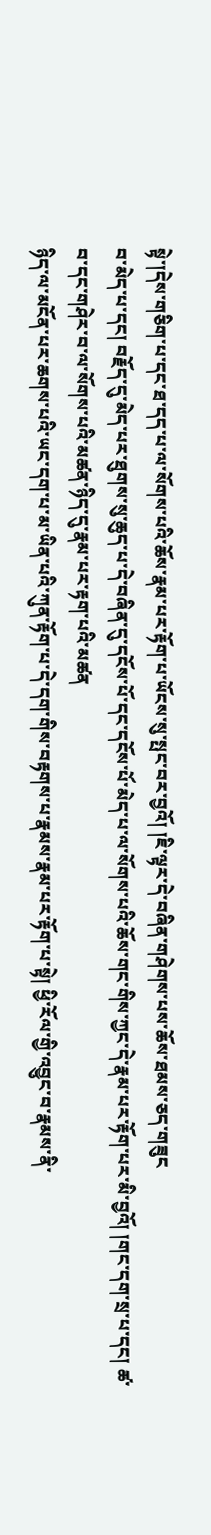སྟེ་།དེས་གཅིག་པ་དང་ཐ་དད་པ་ལ་སོགས་པའི་ཆོས་རྣམ་པར་རྟོག་པ་ཡོངས་སུ་སྤང་བར་བྱའོ། །ཇི་ལྟར་དེ་བཞིན་གཤེགས་པས་ཆོས་ཐམས་ཅད་གཟུང
བ་མེད་པ་དང། བརྗོད་དུ་མེད་པར་ཐུགས་སུ་ཆུད་པ་དེ་བཞིན་དུ་དངོས་པོ་དང་དངོས་པོ་མེད་པ་ལ་སོགས་པའི་ཆོས་གང་གིས་ཀྱང་དེ་རྣམ་པར་རྟོག་པར་མི་བྱའོ། །གང་དག་སྲ་པ་དང། ཚ་བ་དང་གཤེར་བ་ལ་སོགས་པའི་མཚན་ཉིད་དུ་རྣམ་པར་རྟག་པའི་མཚན
ཉིད་ལ་མངོན་པར་ཆགས་པའི་ཡང་དག་པ་མ་ཡིན་པའི་ཀུན་རྟོག་པ་དེ་དག་གིས་བརྟགས་པ་རྣམས་རྣམ་པར་རྟོག་པ་སྟེ། ཕྱི་རོལ་གྱི་འབྱུང་བ་རྣམས་ནི་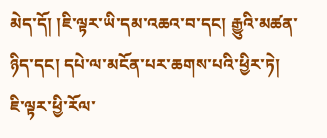མེད་དོ། །ཇི་ལྟར་ཡི་དམ་འཆའ་བ་དང། རྒྱུའི་མཚན་ཉིད་དང། དཔེ་ལ་མངོན་པར་ཆགས་པའི་ཕྱིར་ཏེ།
ཇི་ལྟར་ཕྱི་རོལ་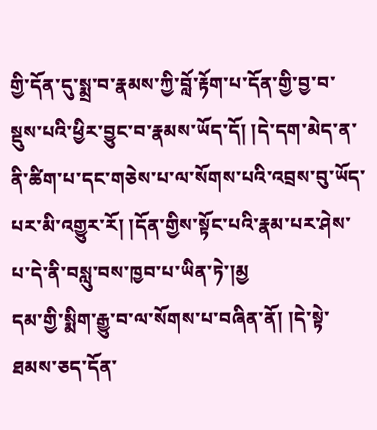གྱི་དོན་དུ་སྨྲ་བ་རྣམས་ཀྱི་བློ་རྟོག་པ་དོན་གྱི་བྱ་བ་སྡུས་པའི་ཕྱིར་བྱུང་བ་རྣམས་ཡོད་དོ། །དེ་དག་མེད་ན་ནི་ཚིག་པ་དང་གཅེས་པ་ལ་སོགས་པའི་འབྲས་བུ་ཡོད་པར་མི་འགྱུར་རོ། །དོན་གྱིས་སྟོང་པའི་རྣམ་པར་ཤེས་པ་དེ་ནི་བསླུ་བས་ཁྱབ་པ་ཡིན་ཏེ་།མྱ
དམ་གྱི་སྨིག་རྒྱུ་བ་ལ་སོགས་པ་བཞིན་ནོ། །དེ་སྟེ་ཐམས་ཅད་དོན་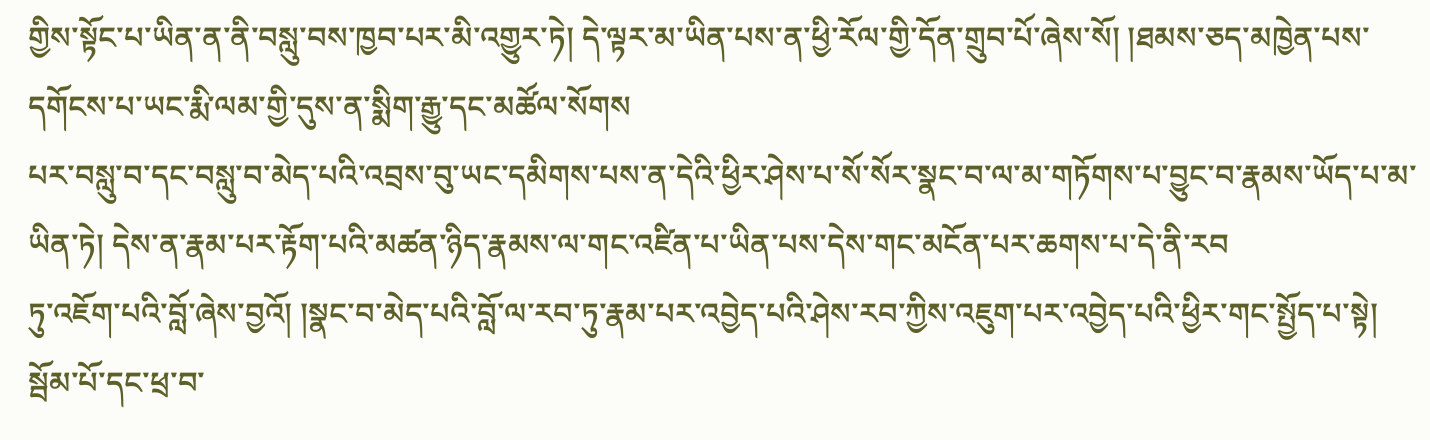གྱིས་སྟོང་པ་ཡིན་ན་ནི་བསླུ་བས་ཁྱབ་པར་མི་འགྱུར་ཏེ། དེ་ལྟར་མ་ཡིན་པས་ན་ཕྱི་རོལ་གྱི་དོན་གྲུབ་པོ་ཞེས་སོ། །ཐམས་ཅད་མཁྱེན་པས་དགོངས་པ་ཡང་རྨི་ལམ་གྱི་དུས་ན་སྨིག་རྒྱུ་དང་མཚོལ་སོགས
པར་བསླུ་བ་དང་བསླུ་བ་མེད་པའི་འབྲས་བུ་ཡང་དམིགས་པས་ན་དེའི་ཕྱིར་ཤེས་པ་སོ་སོར་སྣང་བ་ལ་མ་གཏོགས་པ་བྱུང་བ་རྣམས་ཡོད་པ་མ་ཡིན་ཏེ། དེས་ན་རྣམ་པར་རྟོག་པའི་མཚན་ཉིད་རྣམས་ལ་གང་འཛིན་པ་ཡིན་པས་དེས་གང་མངོན་པར་ཆགས་པ་དེ་ནི་རབ
ཏུ་འཇོག་པའི་བློ་ཞེས་བྱའོ། །སྣང་བ་མེད་པའི་བློ་ལ་རབ་ཏུ་རྣམ་པར་འབྱེད་པའི་ཤེས་རབ་ཀྱིས་འཇུག་པར་འབྱེད་པའི་ཕྱིར་གང་སྤྱོད་པ་སྟེ། སྦོམ་པོ་དང་ཕྲ་བ་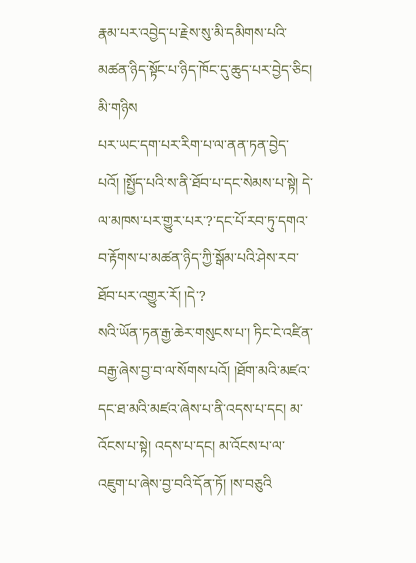རྣམ་པར་འབྱེད་པ་རྗེས་སུ་མི་དམིགས་པའི་མཚན་ཉིད་སྟོང་པ་ཉིད་ཁོང་དུ་ཆུད་པར་བྱེད་ཅིང། མི་གཉིས
པར་ཡང་དག་པར་རིག་པ་ལ་ནན་ཏན་བྱེད་པའོ། །སྤྱོད་པའི་ས་ནི་ཐོབ་པ་དང་སེམས་པ་སྟེ། དེ་ལ་མཁས་པར་གྱུར་པར་?་དང་པོ་རབ་ཏུ་དགའ་བ་རྟོགས་པ་མཚན་ཉིད་ཀྱི་སྒོམ་པའི་ཤེས་རབ་ཐོབ་པར་འགྱུར་རོ། །དེ་?
སའི་ཡོན་ཏན་རྒྱ་ཆེར་གསུངས་པ་། ཏིང་ངེ་འཛིན་བརྒྱ་ཞེས་བྱ་བ་ལ་སོགས་པའོ། །ཐོག་མའི་མཛའ་དང་ཐ་མའི་མཛའ་ཞེས་པ་ནི་འདས་པ་དང། མ་འོངས་པ་སྟེ། འདས་པ་དང། མ་འོངས་པ་ལ་འཇུག་པ་ཞེས་བྱ་བའི་དོན་ཏོ། །ས་བཅུའི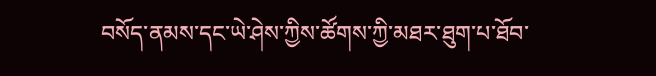བསོད་ནམས་དང་ཡེ་ཤེས་ཀྱིས་ཚོགས་ཀྱི་མཐར་ཐུག་པ་ཐོབ་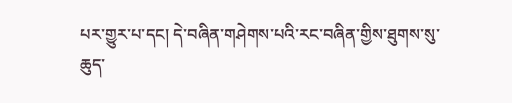པར་གྱུར་པ་དང། དེ་བཞིན་གཤེགས་པའི་རང་བཞིན་གྱིས་ཐུགས་སུ་ཆུད་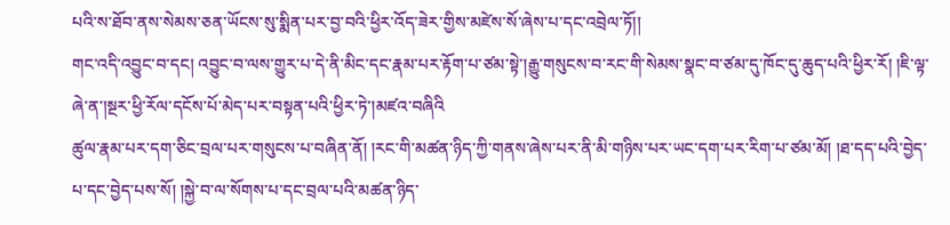པའི་ས་ཐོབ་ནས་སེམས་ཅན་ཡོངས་སུ་སྨིན་པར་བྱ་བའི་ཕྱིར་འོད་ཟེར་གྱིས་མཛེས་སོ་ཞེས་པ་དང་འབྲེལ་ཏོ།།
གང་འདི་འབྱུང་བ་དང། འབྱུང་བ་ལས་གྱུར་པ་དེ་ནི་མིང་དང་རྣམ་པར་རྟོག་པ་ཙམ་སྟེ་།རྒྱུ་གསུངས་བ་རང་གི་སེམས་སྣང་བ་ཙམ་དུ་ཁོང་དུ་ཆུད་པའི་ཕྱིར་རོ། །ཇི་ལྟ་ཞེ་ན་།སྔར་ཕྱི་རོལ་དངོས་པོ་མེད་པར་བསྟན་པའི་ཕྱིར་ཏེ་།མཛའ་བཞིའི
ཚུལ་རྣམ་པར་དག་ཅིང་བྲལ་པར་གསུངས་པ་བཞིན་ནོ། །རང་གི་མཚན་ཉིད་ཀྱི་གནས་ཞེས་པར་ནི་མི་གཉིས་པར་ཡང་དག་པར་རིག་པ་ཙམ་མོ། །ཐ་དད་པའི་བྱེད་པ་དང་བྱེད་པས་སོ། །སྐྱེ་བ་ལ་སོགས་པ་དང་བྲལ་པའི་མཚན་ཉིད་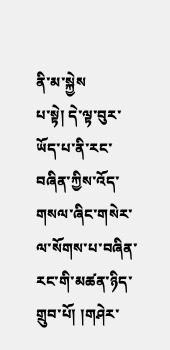ནི་མ་སྐྱེས
པ་སྟེ། དེ་ལྟ་བུར་ཡོད་པ་ནི་རང་བཞིན་ཀྱིས་འོད་གསལ་ཞིང་གསེར་ལ་སོགས་པ་བཞིན་རང་གི་མཚན་ཉིད་གྲུབ་པོ། །གཤེར་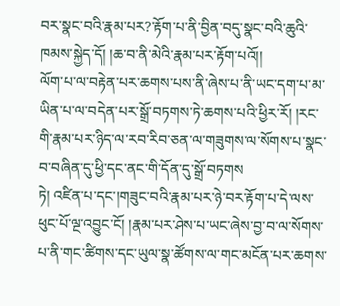བར་སྣང་བའི་རྣམ་པར?་རྟོག་པ་ནི་བྱིན་བདུ་སྣང་བའི་ཆུའི་ཁམས་སྐྱེད་དོ། །ཆ་བ་ནི་མེའི་རྣམ་པར་རྟོག་པའོ།།
ལོག་པ་ལ་བརྟེན་པར་ཆགས་པས་ནི་ཞེས་པ་ནི་ཡང་དག་པ་མ་ཡིན་པ་ལ་བདེན་པར་སྒྲོ་བཏགས་ཏེ་ཆགས་པའི་ཕྱིར་རོ། །རང་གི་རྣམ་པར་ཉིད་ལ་རབ་རིབ་ཅན་ལ་གཟུགས་ལ་སོགས་པ་སྣང་བ་བཞིན་དུ་ཕྱི་དང་ནང་གི་དོན་དུ་སྒྲོ་བཏགས
ཏེ། འཛིན་པ་དང་།གཟུང་བའི་རྣམ་པར་ཉེ་བར་རྟོག་པ་དེ་ལས་ཕུང་པོ་ལྔ་འབྱུང་ངོ། །རྣམ་པར་ཤེས་པ་ཡང་ཞེས་བྱ་བ་ལ་སོགས་པ་ནི་གང་ཚིགས་དང་ཡུལ་སྣ་ཚོགས་ལ་གང་མངོན་པར་ཆགས་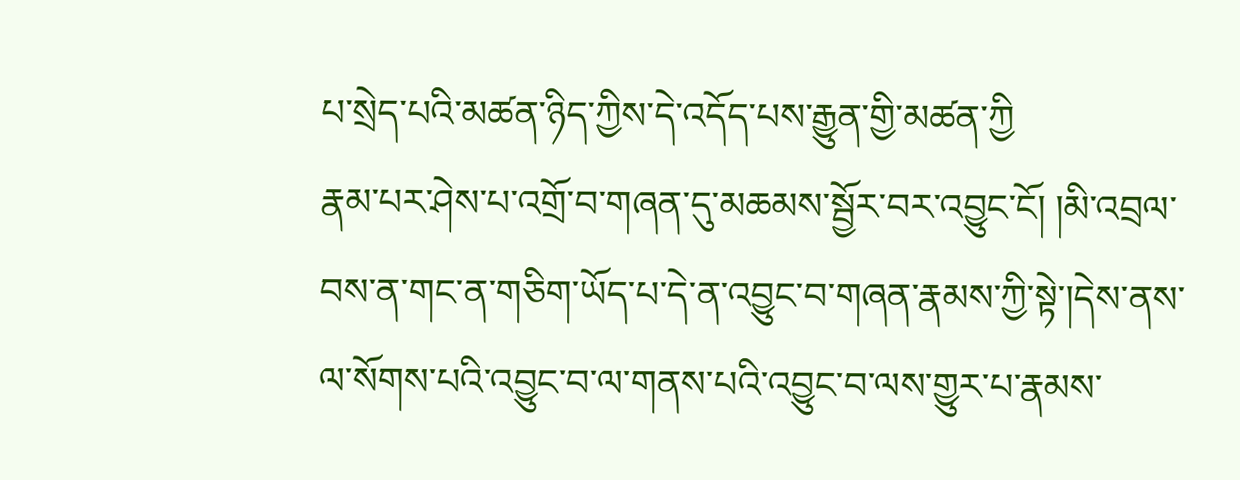པ་སྲེད་པའི་མཚན་ཉིད་ཀྱིས་དེ་འདོད་པས་རྒྱུན་གྱི་མཚན་ཀྱི
རྣམ་པར་ཤེས་པ་འགྲོ་བ་གཞན་དུ་མཆམས་སྦྱོར་བར་འབྱུང་ངོ། །མི་འབྲལ་བས་ན་གང་ན་གཅིག་ཡོད་པ་དེ་ན་འབྱུང་བ་གཞན་རྣམས་ཀྱི་སྟེ་།དེས་ནས་ལ་སོགས་པའི་འབྱུང་བ་ལ་གནས་པའི་འབྱུང་བ་ལས་གྱུར་པ་རྣམས་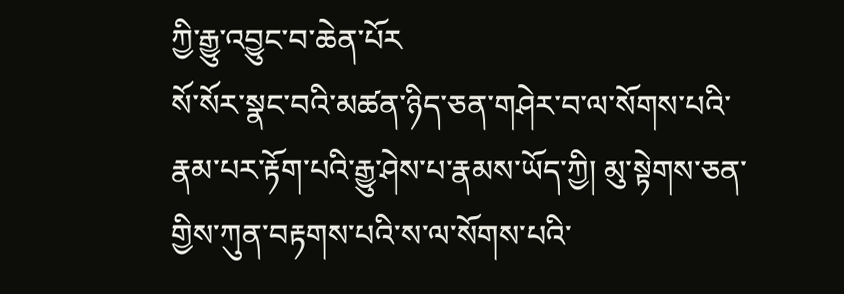ཀྱི་རྒྱུ་འབྱུང་བ་ཆེན་པོར
སོ་སོར་སྣང་བའི་མཚན་ཉིད་ཅན་གཤེར་བ་ལ་སོགས་པའི་རྣམ་པར་རྟོག་པའི་རྒྱུ་ཤེས་པ་རྣམས་ཡོད་ཀྱི། མུ་སྟེགས་ཅན་གྱིས་ཀུན་བརྟགས་པའི་ས་ལ་སོགས་པའི་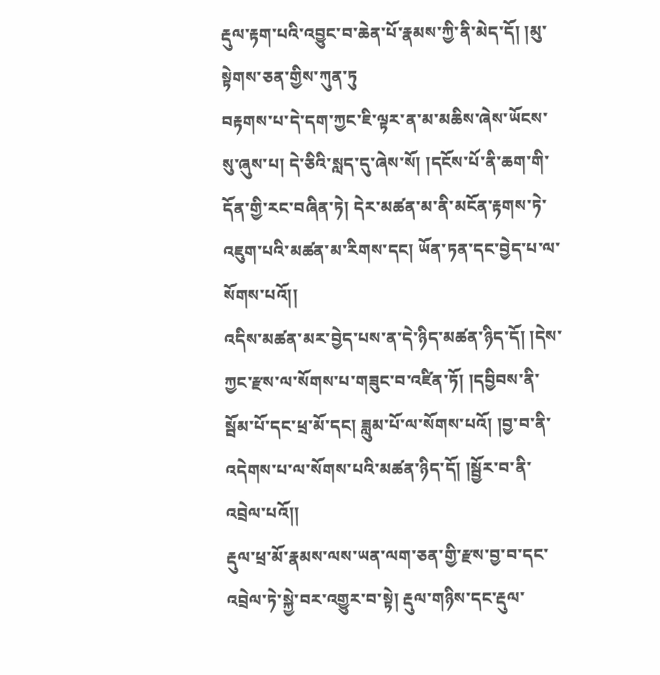རྡུལ་རྟག་པའི་འབྱུང་བ་ཆེན་པོ་རྣམས་ཀྱི་ནི་མེད་དོ། །མུ་སྟེགས་ཅན་གྱིས་ཀུན་ཏུ
བརྟགས་པ་དེ་དག་ཀྱང་ཇི་ལྟར་ན་མ་མཆིས་ཞེས་ཡོངས་སུ་ཞུས་པ། དེ་ཅིའི་སླད་དུ་ཞེས་སོ། །དངོས་པོ་ནི་ཆག་གི་དོན་གྱི་རང་བཞིན་ཏེ། དེར་མཚན་མ་ནི་མངོན་རྟགས་ཏེ་འཇུག་པའི་མཚན་མ་རིགས་དང། ཡོན་ཏན་དང་བྱེད་པ་ལ་སོགས་པའོ།།
འདིས་མཚན་མར་བྱེད་པས་ན་དེ་ཉིད་མཚན་ཉིད་དོ། །དེས་ཀྱང་རྫས་ལ་སོགས་པ་གཟུང་བ་འཛིན་ཏོ། །དབྱིབས་ནི་སྦོམ་པོ་དང་ཕྲ་མོ་དང། ཟླུམ་པོ་ལ་སོགས་པའོ། །བྱ་བ་ནི་འདེགས་པ་ལ་སོགས་པའི་མཚན་ཉིད་དོ། །སྦྱོར་བ་ནི་འབྲེལ་པའོ།།
རྡུལ་ཕྲ་མོ་རྣམས་ལས་ཡན་ལག་ཅན་གྱི་རྫས་བྱ་བ་དང་འབྲེལ་ཏེ་སྐྱེ་བར་འགྱུར་བ་སྟེ། རྡུལ་གཉིས་དང་རྡུལ་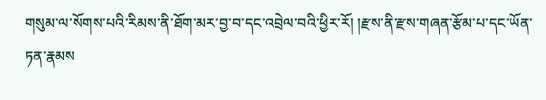གསུམ་ལ་སོགས་པའི་རིམས་ནི་ཐོག་མར་བྱ་བ་དང་འབྲེལ་བའི་ཕྱིར་རོ། །རྫས་ནི་རྫས་གཞན་རྩོམ་པ་དང་ཡོན་ཏན་རྣམས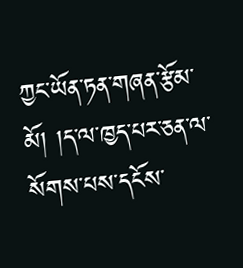ཀྱང་ཡོན་ཏན་གཞན་རྩོམ་མོ། །ད་ལ་ཁྱད་པར་ཅན་ལ་སོགས་པས་དངོས་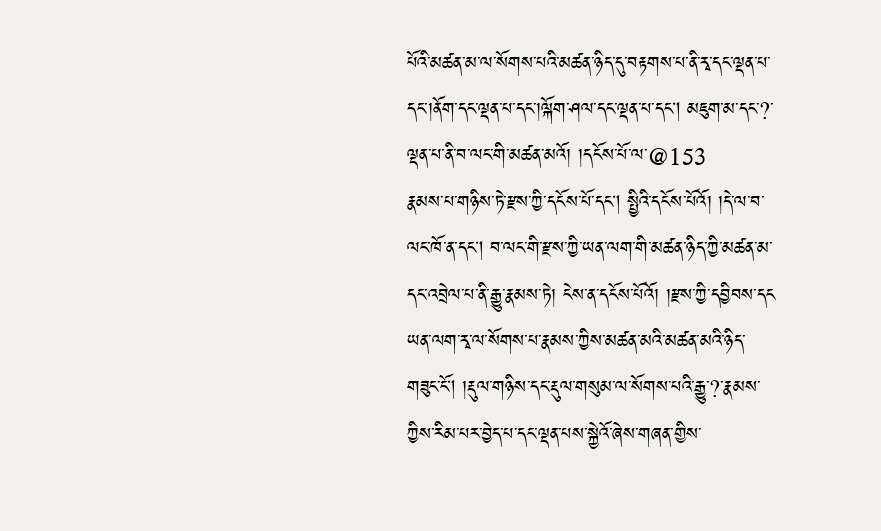པོའི་མཚན་མ་ལ་སོགས་པའི་མཚན་ཉིད་དུ་བརྟགས་པ་ནི་རྭ་དང་ལྡན་པ་དང་།ནོག་དང་ལྡན་པ་དང་།ལྐོག་ཤལ་དང་ལྡན་པ་དང། མཇུག་མ་དང་?་ལྡན་པ་ནི་བ་ལང་གི་མཚན་མའོ། །དངོས་པོ་ལ་@153
རྣམས་པ་གཉིས་ཏེ་རྫས་ཀྱི་དངོས་པོ་དང། སྤྱིའི་དངོས་པོའོ། །དེ་ལ་བ་ལང་ཁོ་ན་དང། བ་ལང་གི་རྫས་ཀྱི་ཡན་ལག་གི་མཚན་ཉིད་ཀྱི་མཚན་མ་དང་འབྲེལ་པ་ནི་རྒྱུ་རྣམས་ཏེ། ངེས་ན་དངོས་པོའོ། །རྫས་ཀྱི་དབྱིབས་དང
ཡན་ལག་རྭ་ལ་སོགས་པ་རྣམས་ཀྱིས་མཚན་མའི་མཚན་མའི་ཉིད་གཟུང་ངོ། །རྡུལ་གཉིས་དང་རྡུལ་གསུམ་ལ་སོགས་པའི་རྒྱུ་?་རྣམས་ཀྱིས་རིམ་པར་བྱེད་པ་དང་ལྡན་པས་སྐྱེའོ་ཞེས་གཞན་གྱིས་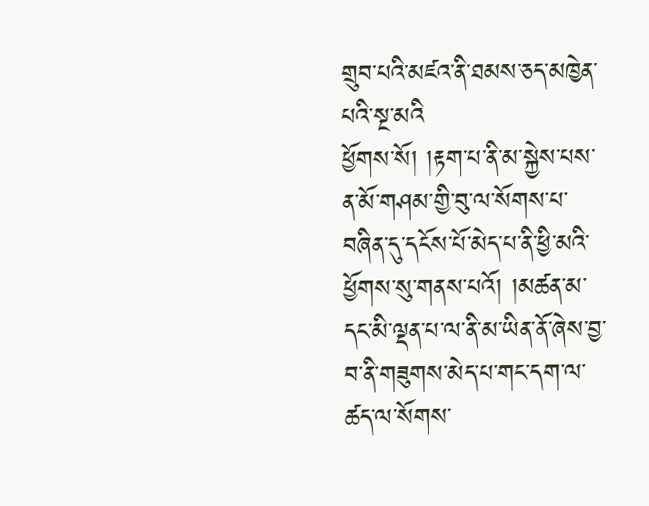གྲུབ་པའི་མཛའ་ནི་ཐམས་ཅད་མཁྱེན་པའི་སྔ་མའི
ཕྱོགས་སོ། །རྟག་པ་ནི་མ་སྐྱེས་པས་ན་མོ་གཤམ་གྱི་བུ་ལ་སོགས་པ་བཞིན་དུ་དངོས་པོ་མེད་པ་ནི་ཕྱི་མའི་ཕྱོགས་སུ་གནས་པའོ། །མཚན་མ་དང་མི་ལྡན་པ་ལ་ནི་མ་ཡིན་ནོ་ཞེས་བྱ་བ་ནི་གཟུགས་མེད་པ་གང་དག་ལ་ཚད་ལ་སོགས་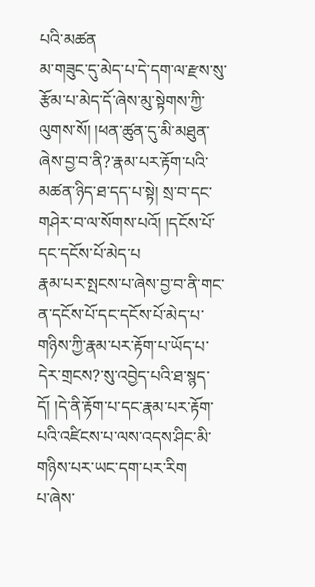པའི་མཚན
མ་གཟུང་དུ་མེད་པ་དེ་དག་ལ་རྫས་སུ་རྩོམ་པ་མེད་དོ་ཞེས་མུ་སྟེགས་ཀྱི་ལུགས་སོ། །ཕན་ཚུན་དུ་མི་མཐུན་ཞེས་བྱ་བ་ནི?་རྣམ་པར་རྟོག་པའི་མཚན་ཉིད་ཐ་དད་པ་སྟེ། སྲ་བ་དང་གཤེར་བ་ལ་སོགས་པའོ། །དངོས་པོ་དང་དངོས་པོ་མེད་པ
རྣམ་པར་སྤངས་པ་ཞེས་བྱ་བ་ནི་གང་ན་དངོས་པོ་དང་དངོས་པོ་མེད་པ་གཉིས་ཀྱི་རྣམ་པར་རྟོག་པ་ཡོད་པ་དེར་གྲངས?་སུ་འབྱེད་པའི་ཐ་སྙད་དོ། །དེ་ནི་རྟོག་པ་དང་རྣམ་པར་རྟོག་པའི་འཛིངས་པ་ལས་འདས་ཤིང་མི་གཉིས་པར་ཡང་དག་པར་རིག
པ་ཞེས་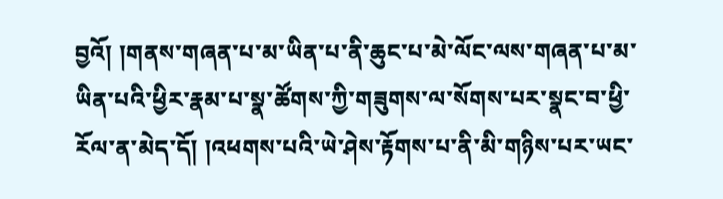བྱའོ། །གནས་གཞན་པ་མ་ཡིན་པ་ནི་ཆུང་པ་མེ་ལོང་ལས་གཞན་པ་མ་ཡིན་པའི་ཕྱིར་རྣམ་པ་སྣ་ཚོགས་ཀྱི་གཟུགས་ལ་སོགས་པར་སྣང་བ་ཕྱི་རོལ་ན་མེད་དོ། །འཕགས་པའི་ཡེ་ཤེས་རྟོགས་པ་ནི་མི་གཉིས་པར་ཡང་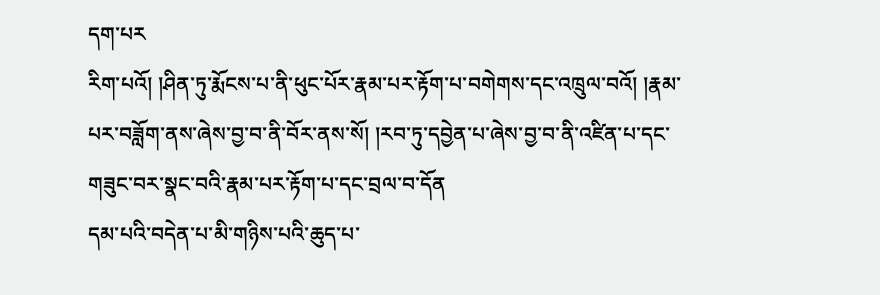དག་པར
རིག་པའོ། །ཤིན་ཏུ་རྨོངས་པ་ནི་ཕུང་པོར་རྣམ་པར་རྟོག་པ་བགེགས་དང་འཁྲུལ་བའོ། །རྣམ་པར་བཟློག་ནས་ཞེས་བྱ་བ་ནི་བོར་ནས་སོ། །རབ་ཏུ་དབྱེན་པ་ཞེས་བྱ་བ་ནི་འཛིན་པ་དང་གཟུང་བར་སྣང་བའི་རྣམ་པར་རྟོག་པ་དང་བྲལ་བ་དོན
དམ་པའི་བདེན་པ་མི་གཉིས་པའི་ཆུད་པ་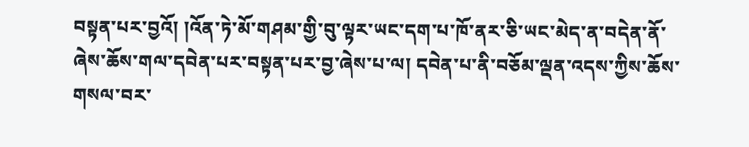བསྟན་པར་བྱའོ། །འོན་ཏེ་མོ་གཤམ་གྱི་བུ་ལྟར་ཡང་དག་པ་ཁོ་ནར་ཅི་ཡང་མེད་ན་བདེན་ནོ་ཞེས་ཆོས་གལ་དབེན་པར་བསྟན་པར་བྱ་ཞེས་པ་ལ། དབེན་པ་ནི་བཅོམ་ལྡན་འདས་ཀྱིས་ཆོས་གསལ་བར་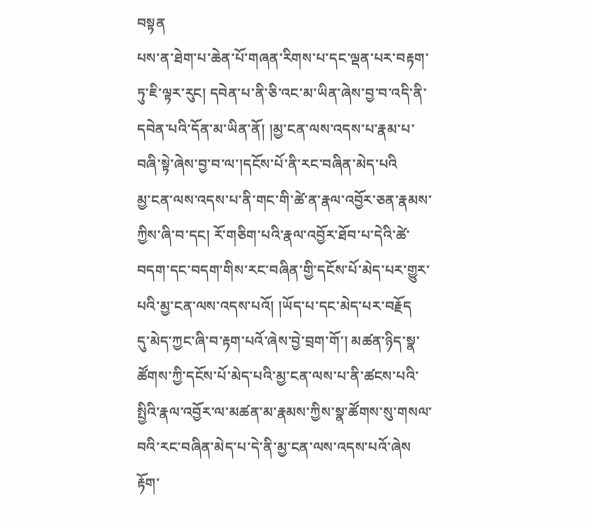བསྟན
པས་ན་ཐེག་པ་ཆེན་པོ་གཞན་རིགས་པ་དང་ལྡན་པར་བརྟག་ཏུ་ཇི་ལྟར་རུང། དབེན་པ་ནི་ཅི་འང་མ་ཡིན་ཞེས་བྱ་བ་འདི་ནི་དབེན་པའི་དོན་མ་ཡིན་ནོ། །མྱ་ངན་ལས་འདས་པ་རྣམ་པ་བཞི་སྟེ་ཞེས་བྱ་བ་ལ་།དངོས་པོ་ནི་རང་བཞིན་མེད་པའི
མྱ་ངན་ལས་འདས་པ་ནི་གང་གི་ཚེ་ན་རྣལ་འབྱོར་ཅན་རྣམས་ཀྱིས་ཞི་བ་དང། རོ་གཅིག་པའི་རྣལ་འབྱོར་ཐོབ་པ་དེའི་ཚེ་བདག་དང་བདག་གིས་རང་བཞིན་གྱི་དངོས་པོ་མེད་པར་གྱུར་པའི་མྱ་ངན་ལས་འདས་པའོ། །ཡོད་པ་དང་མེད་པར་བརྗོད
དུ་མེད་ཀྱང་ཞི་བ་རྟག་པའོ་ཞེས་བྱེ་བྲག་གོ་། མཚན་ཉིད་སྣ་ཚོགས་ཀྱི་དངོས་པོ་མེད་པའི་མྱ་ངན་ལས་པ་ནི་ཚངས་པའི་སྤྱིའི་རྣལ་འབྱོར་ལ་མཚན་མ་རྣམས་ཀྱིས་སྣ་ཚོགས་སུ་གསལ་བའི་རང་བཞིན་མེད་པ་དེ་ནི་མྱ་ངན་ལས་འདས་པའོ་ཞེས
རྟོག་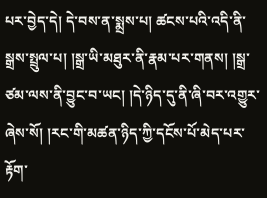པར་བྱེད་དེ། དེ་བས་ན་སྨྲས་པ། ཚངས་པའི་འདི་ནི་སྒྲས་སྤྲུལ་པ། །སྒྲ་ཡི་མཐུར་ནི་རྣམ་པར་གནས། །སྒྲ་ཙམ་ལས་ནི་བྱུང་བ་ཡང། །དེ་ཉིད་དུ་ནི་ཞི་བར་འགྱུར་ཞེས་སོ། །རང་གི་མཚན་ཉིད་ཀྱི་དངོས་པོ་མེད་པར་རྟོག་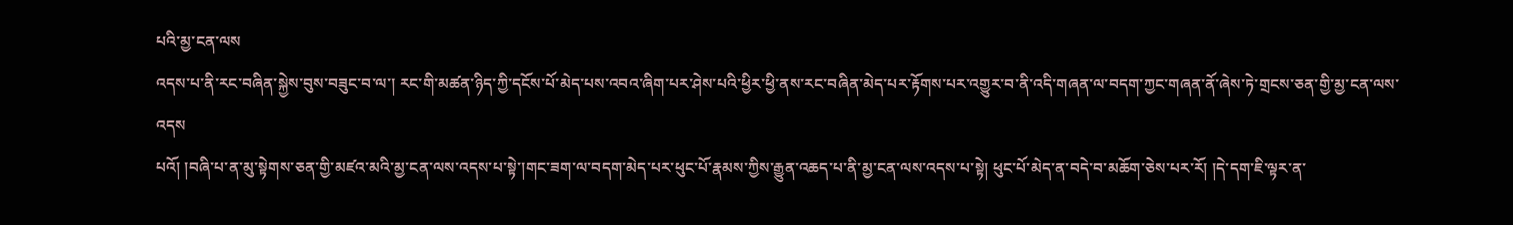པའི་མྱ་ངན་ལས
འདས་པ་ནི་རང་བཞིན་སྐྱེས་བུས་བཟུང་བ་ལ་། རང་གི་མཚན་ཉིད་ཀྱི་དངོས་པོ་མེད་པས་འབའ་ཞིག་པར་ཤེས་པའི་ཕྱིར་ཕྱི་ནས་རང་བཞིན་མེད་པར་རྟོགས་པར་འགྱུར་བ་ནི་འདི་གཞན་ལ་བདག་ཀྱང་གཞན་ནོ་ཞེས་ཏེ་གྲངས་ཅན་གྱི་མྱ་ངན་ལས་འདས
པའོ། །བཞི་པ་ན་མུ་སྟེགས་ཅན་གྱི་མཛའ་མའི་མྱ་ངན་ལས་འདས་པ་སྟེ་།གང་ཟག་ལ་བདག་མེད་པར་ཕུང་པོ་རྣམས་ཀྱིས་རྒྱུན་འཆད་པ་ནི་མྱ་ངན་ལས་འདས་པ་སྟེ། ཕུང་པོ་མེད་ན་བདེ་བ་མཆོག་ཅེས་པར་རོ། །དེ་དག་ཇི་ལྟར་ན་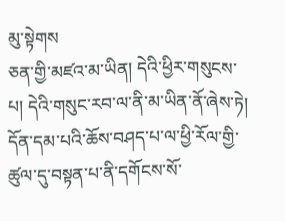མུ་སྟེགས
ཅན་གྱི་མཛའ་མ་ཡིན། དེའི་ཕྱིར་གསུངས་པ། དེའི་གསུང་རབ་ལ་ནི་མ་ཡིན་ནོ་ཞེས་ཏེ། དོན་དམ་པའི་ཆོས་བཤད་པ་ལ་ཕྱི་རོལ་གྱི་ཚུལ་དུ་བསྟན་པ་ནི་དགོངས་སོ་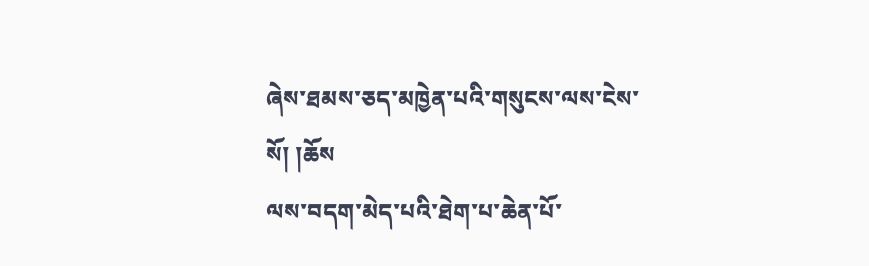ཞེས་ཐམས་ཅད་མཁྱེན་པའི་གསུངས་ལས་ངེས་སོ། །ཆོས
ལས་བདག་མེད་པའི་ཐེག་པ་ཆེན་པོ་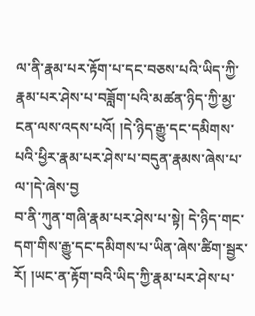ལ་ནི་རྣམ་པར་རྟོག་པ་དང་བཅས་པའི་ཡིད་ཀྱི་རྣམ་པར་ཤེས་པ་བཟློག་པའི་མཚན་ཉིད་ཀྱི་མྱ་ངན་ལས་འདས་པའོ། །དེ་ཉིད་རྒྱུ་དང་དམིགས་པའི་ཕྱིར་རྣམ་པར་ཤེས་པ་བདུན་རྣམས་ཞེས་པ་ལ་།དེ་ཞེས་བྱ
བ་ནི་ཀུན་གཞི་རྣམ་པར་ཤེས་པ་སྟེ། དེ་ཉིད་གང་དག་གིས་རྒྱུ་དང་དམིགས་པ་ཡིན་ཞེས་ཚིག་སྦྱར་རོ། །ཡང་ན་རྟོག་བའི་ཡིད་ཀྱི་རྣམ་པར་ཤེས་པ་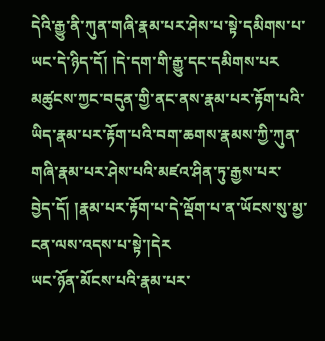དེའི་རྒྱུ་ནི་ཀུན་གཞི་རྣམ་པར་ཤེས་པ་སྟེ་དམིགས་པ་ཡང་དེ་ཉིད་དོ། །དེ་དག་གི་རྒྱུ་དང་དམིགས་པར
མཚུངས་ཀྱང་བདུན་གྱི་ནང་ནས་རྣམ་པར་རྟོག་པའི་ཡིད་རྣམ་པར་རྟོག་པའི་བག་ཆགས་རྣམས་ཀྱི་ཀུན་གཞི་རྣམ་པར་ཤེས་པའི་མཛའ་ཤིན་ཏུ་རྒྱས་པར་བྱེད་དོ། །རྣམ་པར་རྟོག་པ་དེ་ལྡོག་པ་ན་ཡོངས་སུ་མྱ་ངན་ལས་འདས་པ་སྟེ་།དེར
ཡང་ཉོན་མོངས་པའི་རྣམ་པར་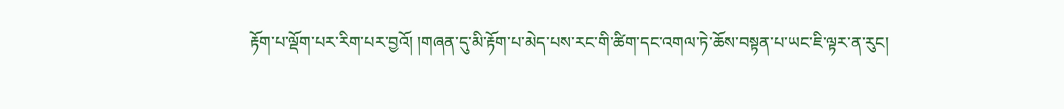རྟོག་པ་ལྡོག་པར་རིག་པར་བྱའོ། །གཞན་དུ་མི་རྟོག་པ་མེད་པས་རང་གི་ཚིག་དང་འགལ་ཏེ་ཆོས་བསྟན་པ་ཡང་ཇི་ལྟར་ན་རུང།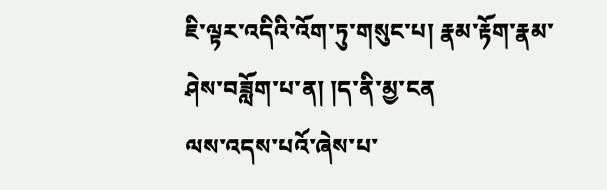ཇི་ལྟར་འདིའི་འོག་ཏུ་གསུང་པ། རྣམ་རྟོག་རྣམ་ཤེས་བཟློག་པ་ན། །ད་ནི་མྱ་ངན
ལས་འདས་པའོ་ཞེས་པ་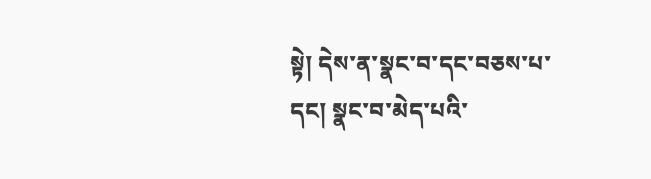སྟེ། དེས་ན་སྣང་བ་དང་བཅས་པ་དང། སྣང་བ་མེད་པའི་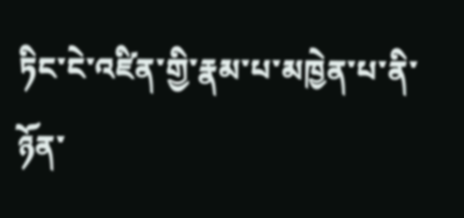ཏིང་ངེ་འཛིན་གྱི་རྣམ་པ་མཁྱེན་པ་ནི་ཉོན་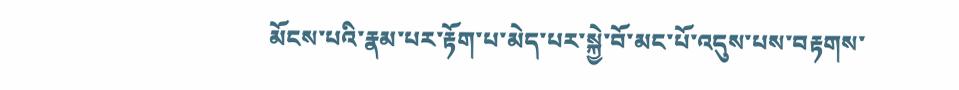མོངས་པའི་རྣམ་པར་རྟོག་པ་མེད་པར་སྐྱེ་བོ་མང་པོ་འདུས་པས་བརྟགས་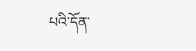པའི་དོན་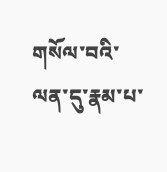གསོལ་བའི་ལན་དུ་རྣམ་པ་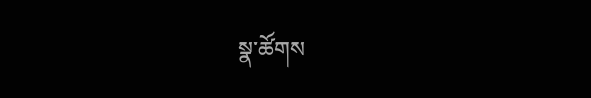སྣ་ཚོགས